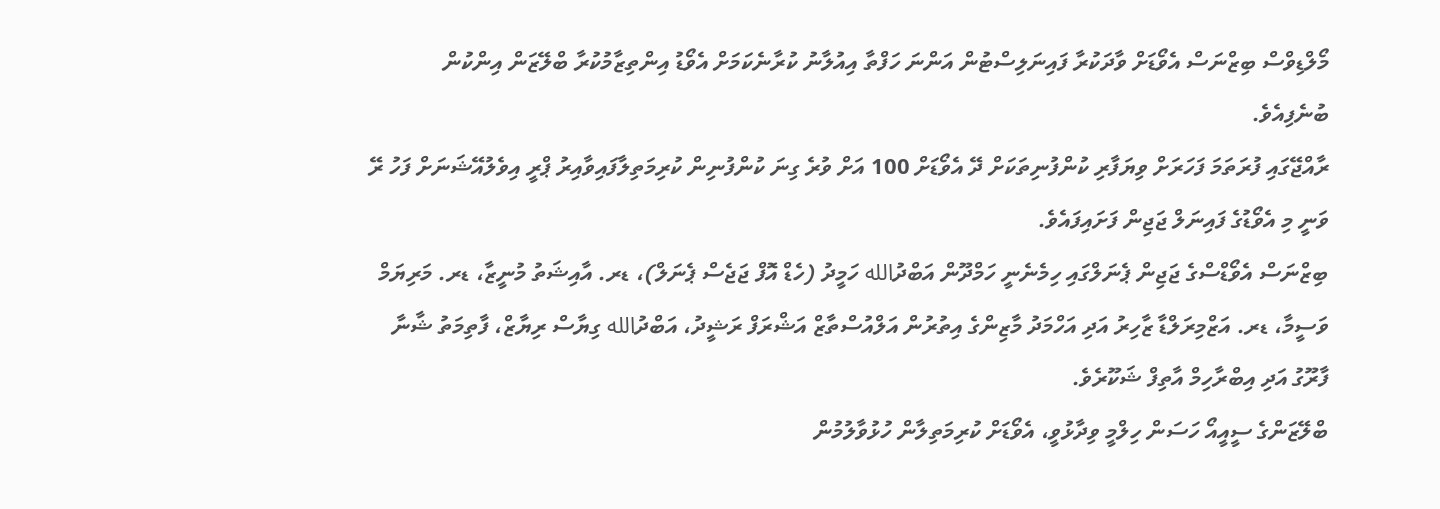މޯލްޑިވްސް ބިޒްނަސް އެވޯޑަށް ވާދަކުރާ ފައިނަލިސްޓުން އަންނަ ހަފްތާ އިއުލާނު ކުރާނެކަމަށް އެވޯޑު އިންތިޒާމުކުރާ ބްލޭޒަން އިންކުން ބުނެފިއެވެ.
ރާއްޖޭގައި ފުރަތަމަ ފަހަރަށް ވިޔަފާރި ކުންފުނިތަކަށް ދޭ އެވޯޑަށް 100 އަށް ވުރެ ގިނަ ކުންފުނިން ކުރިމަތިލާފައިވާއިރު ޕްރީ އިވެލުއޭޝަނަށް ފަހު ރޭ ވަނީ މި އެވޯޑުގެ ފައިނަލް ޖަޖިން ފަށައިފައެވެ.
ބިޒްނަސް އެވޯޑްސްގެ ޖަޖިން ޕެނަލްގައި ހިމެނެނީ ހަމްދޫން އަބްދުالله ހަމީދު (ހެޑް އޮފް ޖަޖެސް ޕެނަލް)، ޑރ. އާއިޝަތު މުނީޒާ، ޑރ. މަރިޔަމް ވަސީމާ، ޑރ. އަޒްމިރަލްޑާ ޒާހިރު އަދި އަހްމަދު މާޒިންގެ އިތުރުން އަލްއުސްތާޒް އަޝްރަފް ރަޝީދު، އަބްދުالله ގިޔާސް ރިޔާޒް، ފާތިމަތު ޝާނާ ފާރޫގު އަދި އިބްރާހިމް އާތިފް ޝަކޫރެވެ.
ބްލޭޒަންގެ ސީއީއޯ ހަސަން ހިލްމީ ވިދާޅުވީ، އެވޯޑަށް ކުރިމަތިލާން ހުޅުވާލުމުން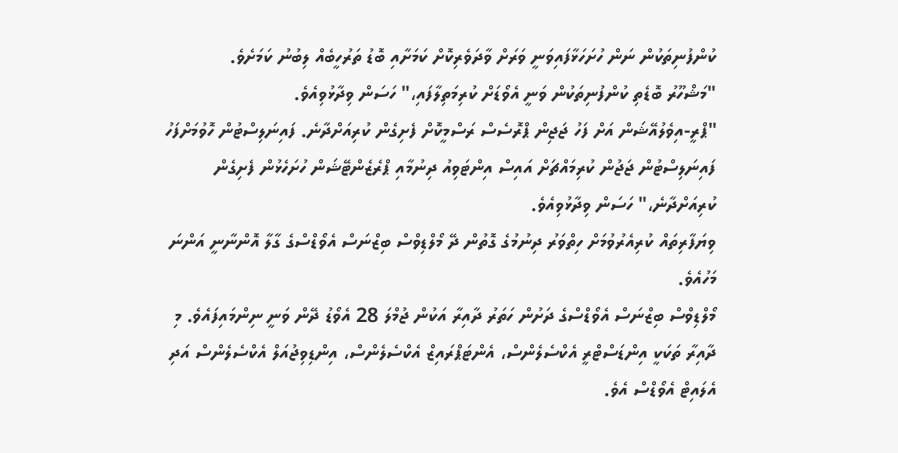ކުންފުނިތަކުން ނަން ހުށަހަޅާފައިވަނީ ވަރަށް ވާދަވެރިކޮށް ކަމަށާއި ބޮޑު ތަރުހީބެއް ލިބުނު ކަމަށެވެ.
"މަޝްހޫރު ބޮޑެތި ކުންފުނިތަކުން ވަނީ އެވޯޑަށް ކުރިމަތިލާފައި،" ހަސަން ވިދާޅުވިއެވެ.
"ޕްރީ-އިވެލުއޭޝަން އަށް ފަހު ޖަޖިން ޕްރޮސެސް ރަސްމީކޮށް ފެށިގެން ކުރިއަށްދާނެ. ފައިނަލިސްޓުން ހޮވުމަށްފަހު ފައިނަލިސްޓުން ޖަޖުން ކުރިމައްޗަށް އައިސް އިންޓަވިއު ދިނުމާއި ޕްރެޒެންޓޭޝަން ހުށަހެޅުން ފެށިގެން ކުރިއަށްދާނެ،" ހަސަން ވިދާޅުވިއެވެ.
ވިޔަފާރިތައް ކުރިއެރުވުމަށް ހިތްވަރު ދިނުމުގެ ގޮތުން ދޭ މޯލްޑިވްސް ބިޒްނަސް އެވޯޑްސްގެ ގާލާ އޮންނާނީ އަންނަ މަހުއެވެ.
މޯލްޑިވްސް ބިޒްނަސް އެވޯޑްސްގެ ދަށުން ހަތަރު ދާއިރާ އަކުން ޖުމްލަ 28 އެވޯޑު ދޭން ވަނީ ނިންމައިފައެވެ. މި ދާއިރާ ތަކަކީ އިންޑަސްޓްރީ އެކްސެލެންސް، އެންޓަޕްރައިޒް އެކްސެލެންސް، އިންޑިވިޖުއަލް އެކްސެލެންސް އަދި އެލައިޓް އެވޯޑްސް އެވެ.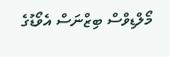މޯލްޑިވްސް ބިޒްނަސް އެވޯޑުގެ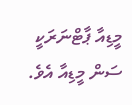މީޑިއާ ޕާޓްނަރަކީ ސަން މީޑިއާ އެވެ.